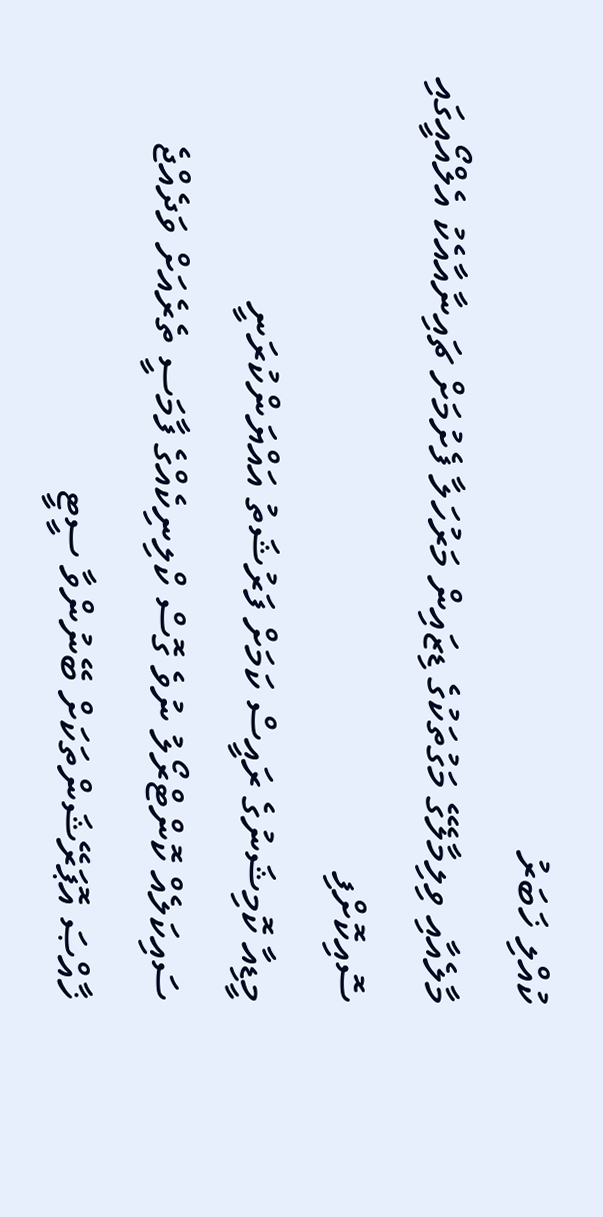ކުއްލި ޚަބަރު
މާލެއާއި ވިލިމާލޭގެ މަގުތަކުގެ ޑިޒައިން މަރުހަލާ ފެށުމަށް ޗައިނާއާއެކު އެލްއޯއީގައި ސޮއިކޮށްފި
މީޑިއާ ކޮމިޝަނުގެ ރައީސް ކަމަށް ފަރުޝަތު އައްޔަންކުރަނީ
ސައިކަލެއް ކޮންޓްރޯލު ނުވެ ގޮސް ކްލިނިކެއްގެ ފާމަސީ ތެރެއަށް ވަދެއްޖެ
ޚާއްޞަ އޮޕަރޭޝަންތަކަށް ބޭނުންވާ ސީޓީ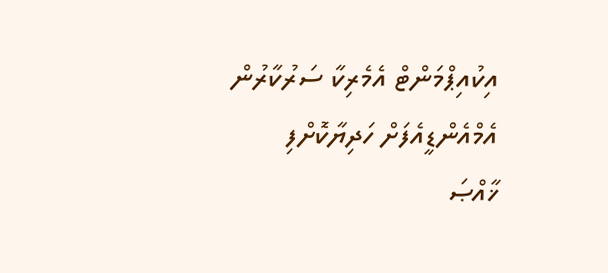އިކުއިޕްމަންޓް އެމެރިކާ ސަރުކާރުން އެމްއެންޑީއެފަށް ހަދިޔާކޮށްފި
ޚާއްޞަ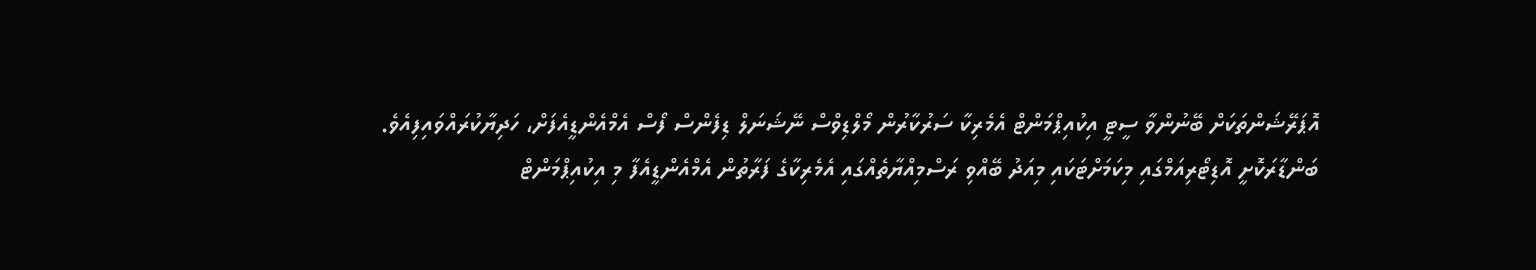އޮޕަރޭޝަންތަކަށް ބޭނުންވާ ސީޓީ އިކުއިޕްމަންޓް އެމެރިކާ ސަރުކާރުން މޯލްޑިވްސް ނޭޝަނަލް ޑިފެންސް ފޯސް އެމްއެންޑީއެފަށް، ހަދިޔާކުރައްވައިފިއެވެ.
ބަންޑާރަކޮށީ އޮޑިޓޯރިއަމްގައި މިކަމަށްޓަކައި މިއަދު ބޭއްވި ރަސްމިއްޔާތެއްގައި އެމެރިކާގެ ފަރާތުން އެމްއެންޑީއެފާ މި އިކުއިޕްމަންޓް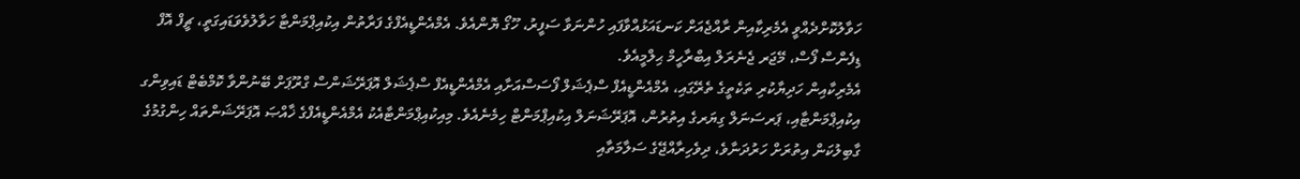ހަވާލުކޮށްދެއްވީ އެމެރިކާއިން ރާއްޖެއަށް ކަނޑައަޅުއްވާފައި ހުންނަވާ ސަފީރު، ހޫގޯ ޔޮންއެވެ. އެމްއެންޑީއެފްގެ ފަރާތުން އިކުއިޕްމަންޓާ ހަވާލުވެވަޑައިގަތީ، ޗީފް އޮފް ޑިފެންސް ފޯސް، މޭޖަރ ޖެނެރަލް އިބްރާހީމް ޙިލްމީއެވެ.
އެމެރިކާއިން ހަދިޔާކުރި ތަކެތީގެ ތެރޭގައި، އެމްއެންޑީއެފް ސްޕެޝަލް ފޯސަސްއަށާއި އެމްއެންޑީއެފް ސްޕެޝަލް އޮޕަރޭޝަންސް ގްރޫޕަށް ބޭނުންވާ ކޮމްބެޓް ޑައިވިންގ އިކުއިޕްމަންޓާއި، ޕަރސަނަލް ގިޔަރގެ އިތުރުން، އޮޕަރޭޝަނަލް އިކުއިޕްމަންޓް ހިމެނެއެވެ. މިއިކުއިޕްމަންޓާއެކު އެމްއެންޑީއެފްގެ ޚާއްޞަ އޮޕަރޭޝަންތައް ހިންގުމުގެ ގާބިލުކަން އިތުރަށް ހަރުދަނާވެ، ދިވެހިރާއްޖޭގެ ސަލާމަތާއި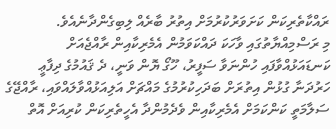ރައްކާތެރިކަން ކަށަވަރުކުރުމަށް އިތުރު ބާރެއް ލިބިގެންދާނެއެވެ.
މި ރަސްމިއްޔާތުގައި ވާހަކަ ދައްކަވަމުން އެމެރިކާއިން ރާއްޖެއަށް ކަނޑައަޅުއްވާފައި ހުންނަވާ ސަފީރު، ހޫގޯ ޔޮން ވަނީ، ދެ ޤައުމުގެ ދިފާޢީ ހަރުދަނާ ގުޅުން އިތުރަށް ބަދަހިކުރުމުގެ މައްޗަށް އަލިއަޅުއްވާލައްވައި، ރާއްޖޭގެ ސަލާމަތީ ކަންކަމަށް އެމެރިކާއިން ވެދެމުންދާ އެހީތެރިކަން ކުރިއަށް އޮތް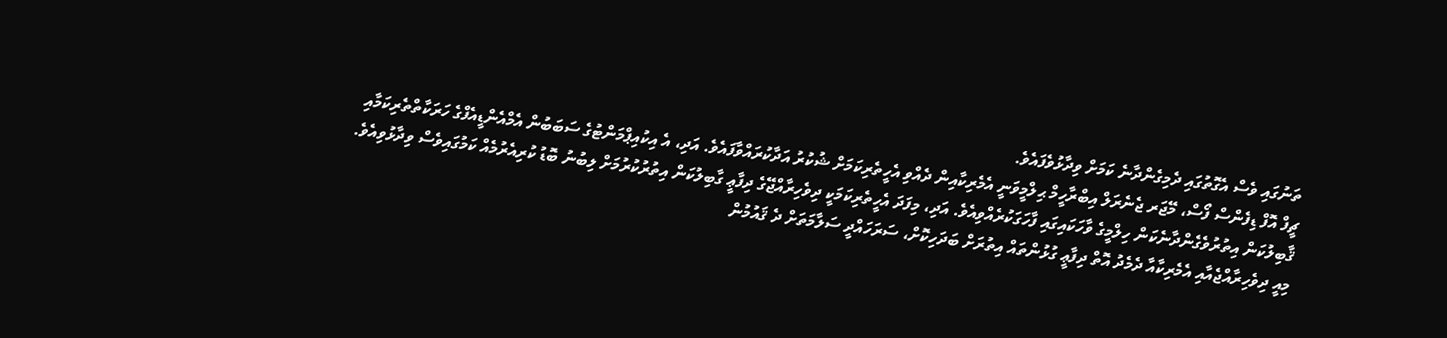ތަނުގައި ވެސް އެގޮތުގައި ދެމިގެންދާނެ ކަމަށް ވިދާޅުވެފައެވެ.
ޗީފް އޮފް ޑިފެންސް ފޯސް، މޭޖަރ ޖެނެރަލް އިބްރާހީމް ޙިލްމީވަނީ އެމެރިކާއިން ދެއްވި އެހީތެރިކަމަށް ޝުކުރު އަދާކުރައްވާފައެވެ. އަދި، އެ އިކުއިޕްމަންޓުގެ ސަބަބުން އެމްއެންޑީއެފްގެ ހަރަކާތްތެރިކަމާއި ޤާބިލުކަން އިތުރުވެގެންދާނެކަން ހިލްމީގެ ވާހަކައިގައި ފާހަގަކުރެއްވިއެވެ. އަދި، މިފަދަ އެހީތެރިކަމަކީ ދިވެހިރާއްޖޭގެ ދިފާޢީ ގާބިލުކަން އިތުރުކުރުމަށް ލިބުނު ބޮޑު ކުރިއެރުމެއް ކަމުގައިވެސް ވިދާޅުވިއެވެ.
މިއީ ދިވެހިރާއްޖެއާއި އެމެރިކާއާ ދެމެދު އޮތް ދިފާޢީ ގުޅުންތައް އިތުރަށް ބަދަހިކޮށް، ސަރަހައްދީ ސަލާމަތަށް ދެ ޤައުމުން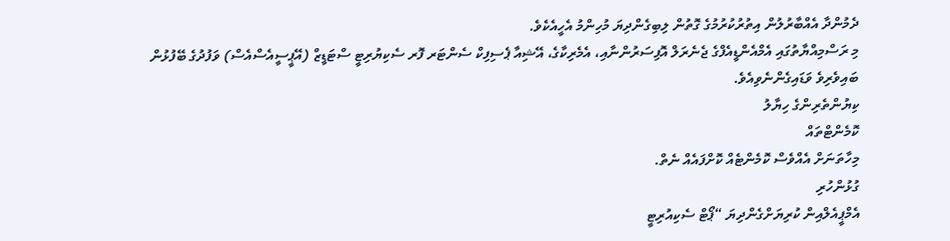ދެމުންދާ އެއްބާރުލުން އިތުރުކުރުމުގެ ގޮތުން ލިބިގެންދިޔަ މުހިންމު އެހީއެކެވެ.
މި ރަސްމިއްޔާތުގައި އެމްއެންޑީއެފްގެ ޖެނެރަލް އޮފިސަރުންނާއި، އެމެރިކާގެ، އޭޝިއާ ޕެސިފިކް ސެންޓަރ ފޮރ ސެކިޔުރިޓީ ސްޓަޑީޒް (އޭޕީސީއެސްއެސް) ވަފުދުގެ ބޭފުޅުން ބައިވެރިވެ ވަޑައިގެންނެވިއެވެ.
ކިޔުންތެރިންގެ ހިޔާލު
ކޮމެންޓްތައް
މިހާތަނަށް އެއްވެސް ކޮމެންޓެއް ކޮށްފައެއް ނެތް.
ގުޅުންހުރި
އެމްޕީއެލްއިން ކުރިޔަށްގެންދިޔަ “ޕޯޓް ސެކިއުރިޓީ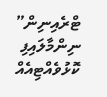ޓްރެއިނިން” ނިންމާލައިފި
ކޮޅުވެއްޓިއެއް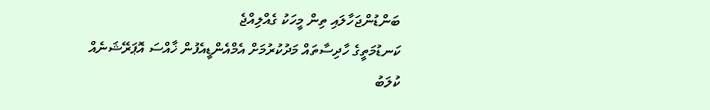ބަންޑުންޖަހާލައި ތިން މީހަކު ގެއްލިއްޖެ
ކަނޑުމަތީގެ ހާދިސާތައް މަދުކުރުމަށް އެމްއެންޑީއެފުން ޚާއްސަ އޮޕަރޭޝަނެއް
ކުލަބު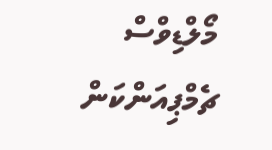މޯލްޑިވްސް ޗެމްޕިއަންކަން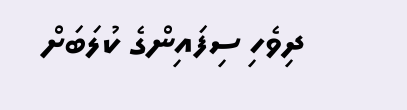ދިވެހި ސިފައިންގެ ކުލަބަށް